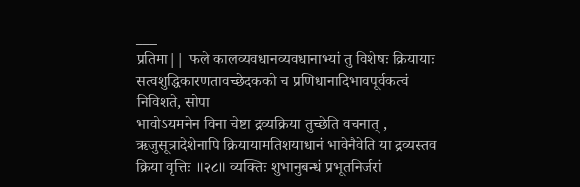___
प्रतिमा|| फले कालव्यवधानव्यवधानाभ्यां तु विशेषः क्रियायाः सत्वशुद्धिकारणतावच्छेदकको च प्रणिधानादिभावपूर्वकत्वं निविशते, सोपा
भावोऽयमनेन विना चेष्टा द्रव्यक्रिया तुच्छेति वचनात् , ऋजुसूत्रादेशेनापि क्रियायामतिशयाधानं भावेनैवेति या द्रव्यस्तव क्रिया वृत्तिः ॥२८॥ व्यक्तिः शुभानुबन्धं प्रभूतनिर्जरां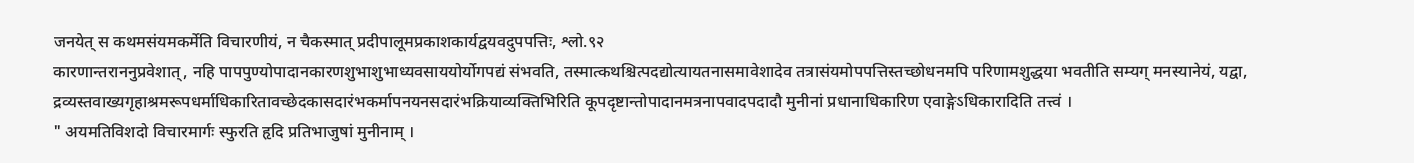जनयेत् स कथमसंयमकर्मेति विचारणीयं, न चैकस्मात् प्रदीपालूमप्रकाशकार्यद्वयवदुपपत्तिः, श्लो.९२
कारणान्तराननुप्रवेशात्, नहि पापपुण्योपादानकारणशुभाशुभाध्यवसाययोर्योगपद्यं संभवति, तस्मात्कथश्चित्पदद्योत्यायतनासमावेशादेव तत्रासंयमोपपत्तिस्तच्छोधनमपि परिणामशुद्धया भवतीति सम्यग् मनस्यानेयं, यद्वा, द्रव्यस्तवाख्यगृहाश्रमरूपधर्माधिकारितावच्छेदकासदारंभकर्मापनयनसदारंभक्रियाव्यक्तिभिरिति कूपदृष्टान्तोपादानमत्रनापवादपदादौ मुनीनां प्रधानाधिकारिण एवाङ्गेऽधिकारादिति तत्त्वं ।
" अयमतिविशदो विचारमार्गः स्फुरति हृदि प्रतिभाजुषां मुनीनाम् ।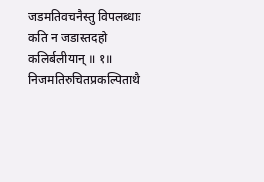जडमतिवचनैस्तु विपलब्धाः कति न जडास्तदहो कलिर्बलीयान् ॥ १॥ निजमतिरुचितप्रकल्पिताथै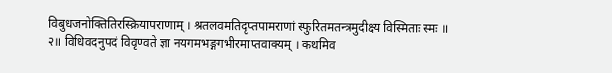विबुधजनोक्तितिरस्क्रियापराणाम् । श्रतलवमतिदृप्तपामराणां स्फुरितमतन्त्रमुदीक्ष्य विस्मिताः स्मः ॥ २॥ विधिवदनुपदं विवृण्वते ज्ञा नयगमभङ्गगभीरमाप्तवाक्यम् । कथमिव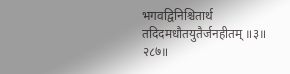भगवद्विनिश्चितार्थ तदिदमधौतयुतैर्जनहीतम् ॥३॥
२८७॥